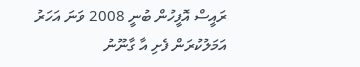ރައީސް އޮފީހުން ބުނީ 2008 ވަނަ އަހަރު އަމަލުކުރަން ފެށި އާ ގާނޫނު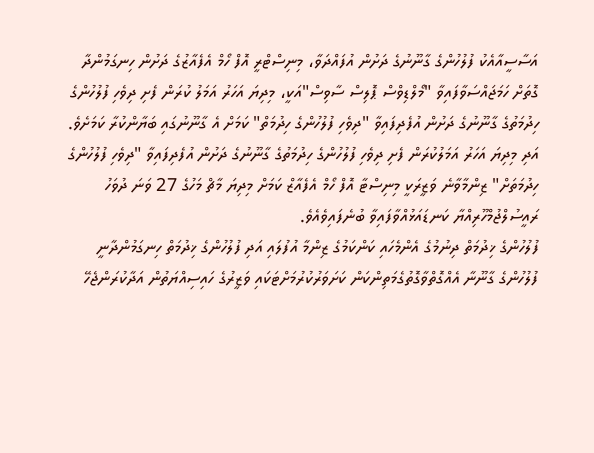އަސާސީއާއެކު ފުލުހުންގެ ގާނޫނުގެ ދަށުން އުފައްދަވާ، މިނިސްޓްރީ އޮފް ހޯމް އެފެއާޒުގެ ދަށުން ހިނގަމުންދާ ގޮތަށް ހަމަޖައްސަވާފައިވާ "މޯލްޑިވްސް ޕޮލިސް ސާވިސް"އަކީ، މިދިޔަ އަހަރު އަމަލު ކުރަން ފެށި ދިވެހި ފުލުހުންގެ ހިދުމަތުގެ ގާނޫނުގެ ދަށުން އުފެދިފައިވާ "ދިވެހި ފުލުހުންގެ ހިދުމަތް" ކަމަށް އެ ގާނޫނުގައި ބަޔާންކުރާ ކަމަށެވެ.
އަދި މިދިޔަ އަހަރު އަމަލުކުރަން ފެށި ދިވެހި ފުލުހުންގެ ހިދުމަތުގެ ގާނޫނުގެ ދަށުން އުފެދިފައިވާ "ދިވެހި ފުލުހުންގެ ހިދުމަތަށް" ޒިންމާވާނެ ވަޒީރަކީ މިނިސްޓާ އޮފް ހޯމް އެފެއާޒް ކަމަށް މިދިޔަ މާޗް މަހުގެ 27 ވަނަ ދުވަހު ރައީސުލްޖުމްހޫރިއްޔާ ކަނޑައަޅުއްވާފައިވާ ބުނެފައިވެއެވެ.
ފުލުހުންގެ ޚިދުމަތް ދިނުމުގެ އެންމެހައި ކަންކަމުގެ ޒިންމާ އުފުލައި އަދި ފުލުހުންގެ ޚިދުމަތް ހިނގަމުންދާނީ ފުލުހުންގެ ގާނޫނާ އެއްގޮތްވާގޮތުގެމަތިންކަން ކަށަވަރުކުރުމަށްޓަކައި ވަޒީރުގެ ހައިސިއްޔަތުން އަދާކުރަންޖެހޭ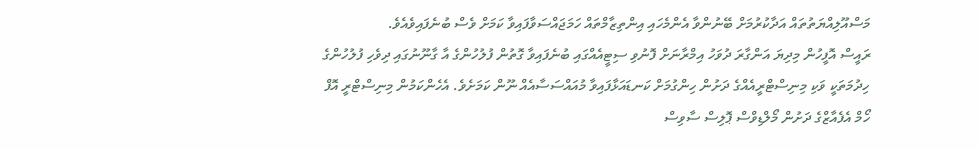މަސްއޫލިއްޔަތުތައް އަދާކުރުމަށް ބޭނުންވާ އެންމެހައި އިންތިޒާމްތައް ހަމަޖައްސަވާފައިވާ ކަމަށް ވެސް ބުނެފައިވެއެވެ.
ރައީސް އޮފީހުން މިދިޔަ އަންގާރަ ދުވަހު އިމްރާނަށް ފޮނުވި ސިޓީއެއްގައި ބުނެފައިވާ ގޮތުން ފުލުހުންގެ އާ ގާނޫނުގައި ދިވެހި ފުލުހުންގެ ހިދުމަތަކީ ވަކި މިނިސްޓްރީއެއްގެ ދަށުން ހިންގުމަށް ކަނޑައަޅާފައިވާ މުއައްސަސާއެއް ނޫން ކަމަށެވެ. އެހެންކަމުން މިނިސްޓްރީ އޮފް ހޯމް އެފެއާޒްގެ ދަށުން މޯލްޑިވްސް ޕޮލިސް ސާވިސް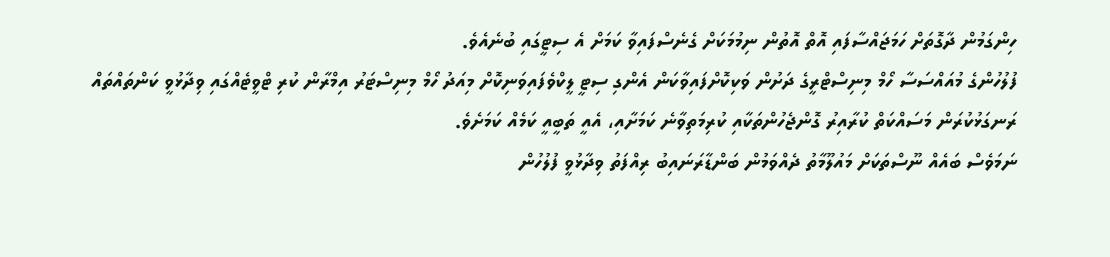ހިންގަމުން ދާގޮތަށް ހަމަޖައްސާފައި އޮތް އޮތުން ނިމުމަކަށް ގެނެސްފައިވާ ކަމަށް އެ ސިޓީގައި ބުނެއެވެ.
ފުލުހުންގެ މުއައްސަސާ ހޯމް މިނިސްޓްރީގެ ދަށުން ވަކިކޮށްފައިވާކަން އެންގި ސިޓީ ލީކްވެފައިވަނިކޮށް މިއަދު ހޯމް މިނިސްޓަރު އިމްރާން ކުރި ޓްވީޓެއްގައި ވިދާޅުވީ ކަންތައްތައް ރަނގަޅުކުރަން މަސައްކަތް ކުރާއިރު ގޮންޖެހުންތަކާއި ކުރިމަތިވާނެ ކަމަށާއި، އެއީ ތަބީއީ ކަމެއް ކަމަށެވެ.
ނަމަވެސް ބައެއް ނޫސްތަކަށް މައުލޫމާތު ދެއްވަމުން ބަންޑާރަނައިބު ރިއްފަތު ވިދާޅުވީ ފުލުހުން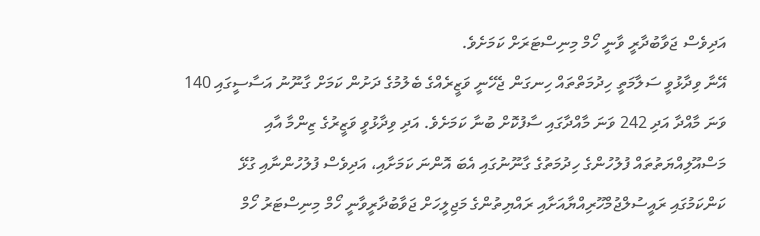އަދިވެސް ޖަވާބުދާރީ ވާނީ ހޯމް މިނިސްޓަރަށް ކަމަށެވެ.
އޭނާ ވިދާޅުވީ ސަލާމަތީ ހިދުމަތްތައް ހިނގަން ޖެހޭނީ ވަޒީރެއްގެ ބެލުމުގެ ދަށުން ކަމަށް ގާނޫނު އަސާސީގައި 140 ވަނަ މާއްދާ އަދި 242 ވަނަ މާއްދާގައި ސާފުކޮށް ބުނާ ކަމަށެވެ. އަދި ވިދާޅުވީ ވަޒީރުގެ ޒިންމާ އާއި މަސްއޫލިއްޔަތުތައް ފުލުހުންގެ ހިދުމަތުގެ ގާނޫނުގައި އެބަ އޮންނަ ކަމަށާއި، އަދިވެސް ފުލުހުންނާއި ގުޅޭ ކަންކަމުގައި ރައީސުލްޖުމްހޫރިއްޔާއަށާއި ރައްޔިތުންގެ މަޖިލީހަށް ޖަވާބުދާރީވާނީ ހޯމް މިނިސްޓަރު ހޯމް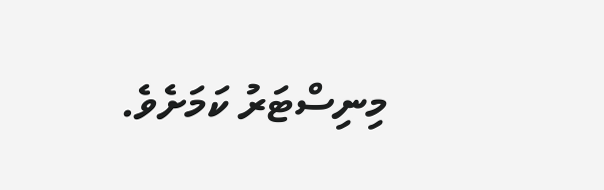މިނިސްޓަރު ކަމަށެވެ.